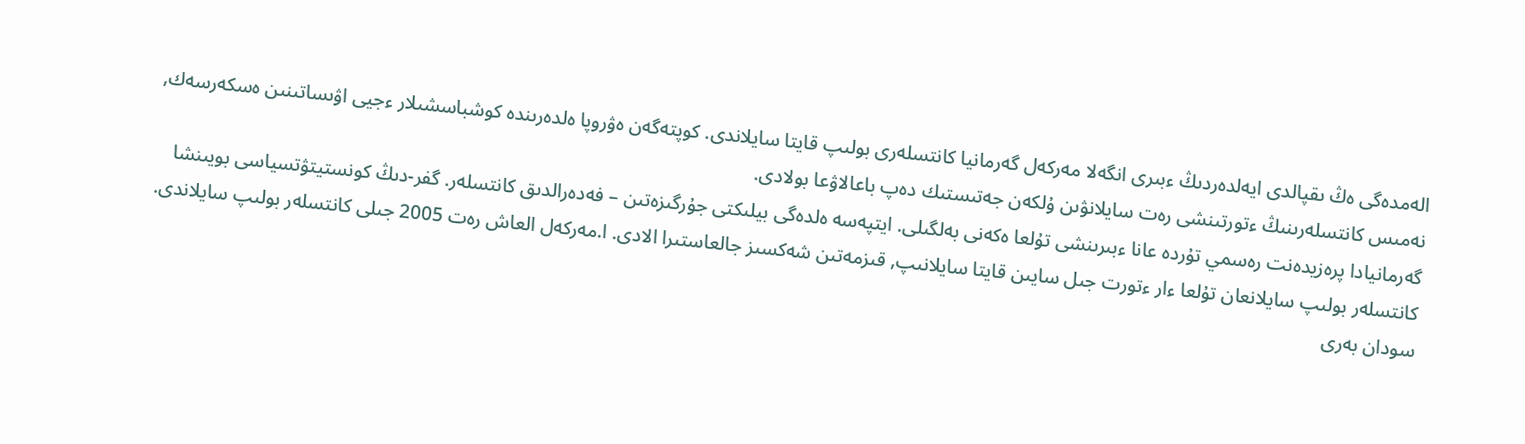الەمدەگى ەڭ ىقپالدى ايەلدەردىڭ ءبىرى انگەلا مەركەل گەرمانيا كانتسلەرى بولىپ قايتا سايلاندى. كوپتەگەن ەۋروپا ەلدەرىندە كوشباسشىلار ءجيى اۋىساتىنىن ەسكەرسەك, نەمىس كانتسلەرىنىڭ ءتورتىنشى رەت سايلانۋىن ۇلكەن جەتىستىك دەپ باعالاۋعا بولادى.
گەرمانيادا پرەزيدەنت رەسمي تۇردە عانا ءبىرىنشى تۇلعا ەكەنى بەلگىلى. ايتپەسە ەلدەگى بيلىكتى جۇرگىزەتىن – فەدەرالدىق كانتسلەر. گفر-دىڭ كونستيتۋتسياسى بويىنشا كانتسلەر بولىپ سايلانعان تۇلعا ءار ءتورت جىل سايىن قايتا سايلانىپ, قىزمەتىن شەكسىز جالعاستىرا الادى. ا.مەركەل العاش رەت 2005 جىلى كانتسلەر بولىپ سايلاندى. سودان بەرى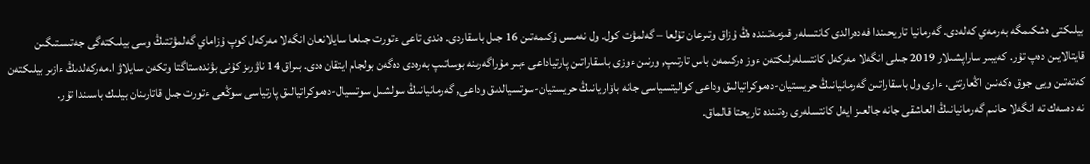بيلىكتى ەشكىمگە بەرمەي كەلەدى. گەرمانيا تاريحىندا فەدەرالدى كانتسلەر قىزمەتىندە ەڭ ۇزاق وتىرعان تۇلعا – گەلمۋت كول. ول نەمىس ۇكىمەتىن 16 جىل باسقاردى. ەندى تاعى ءتورت جىلعا سايلانعان انگەلا مەركەل كوپ ۇزاماي گەلمۋتتىڭ وسى بيلىكتەگى جەتىستىگىن قايتالايىن دەپ تۇر. كەيبىر ساراپشىلار 2019 جىلى انگەلا مەركەل كانتسلەرلىكتەن ءوز ەركىمەن باس تارتىپ, ورنىن ءوزى باسقاراتىن پارتياداعى ءبىر مۇراگەرىنە بوساتىپ بەرەدى دەگەن بولجام ايتقان ەدى. بىراق 14 ناۋرىز كۇنى بۋندەستاگتا وتكەن سايلاۋ ا.مەركەلدىڭ ءازىر بيلىكتەن كەتەتىن ويى جوق ەكەنىن اڭعارتتى. ءارى ول باسقاراتىن گەرمانيانىڭ حريستيان-دەموكراتيالىق وداعى كواليتسياسى جانە باۆاريانىڭ حريستيان-سوتسيالدىق وداعى, گەرمانيانىڭ سولشىل سوتسيال-دەموكراتيالىق پارتياسى سوڭعى ءتورت جىل قاتارىنان بيلىك باسىندا تۇر.
نە دەسەك تە انگەلا حانىم گەرمانيانىڭ العاشقى جانە جالعىز ايەل كانتسلەرى رەتىندە تاريحتا قالماق.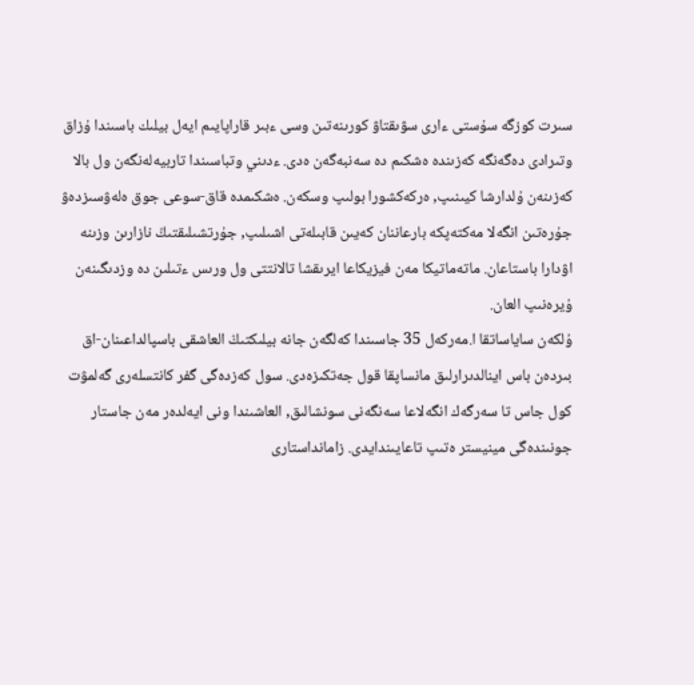سىرت كوزگە سۇستى ءارى سۋىقتاۋ كورىنەتىن وسى ءبىر قاراپايىم ايەل بيلىك باسىندا ۇزاق وتىرادى دەگەنگە كەزىندە ەشكىم دە سەنبەگەن ەدى. ءدىني وتباسىندا تاربيەلەنگەن ول بالا كەزىنەن ۇلدارشا كيىنىپ, ەركەكشورا بولىپ وسكەن. ەشكىمدە قاق-سوعى جوق ەلەۋسىزدەۋ جۇرەتىن انگەلا مەكتەپكە بارعاننان كەيىن قابىلەتى اشىلىپ, جۇرتشىلىقتىڭ نازارىن وزىنە اۋدارا باستاعان. ماتەماتيكا مەن فيزيكاعا ايرىقشا تالانتتى ول ورىس ءتىلىن دە وزدىگىنەن ۇيرەنىپ العان.
ۇلكەن ساياساتقا ا.مەركەل 35 جاسىندا كەلگەن جانە بيلىكتىڭ العاشقى باسپالداعىنان-اق بىردەن باس اينالدىرارلىق مانساپقا قول جەتكىزەدى. سول كەزدەگى گفر كانتسلەرى گەلمۋت كول جاس تا سەرگەك انگەلاعا سەنگەنى سونشالىق, العاشىندا ونى ايەلدەر مەن جاستار جونىندەگى مينيستر ەتىپ تاعايىندايدى. زامانداستارى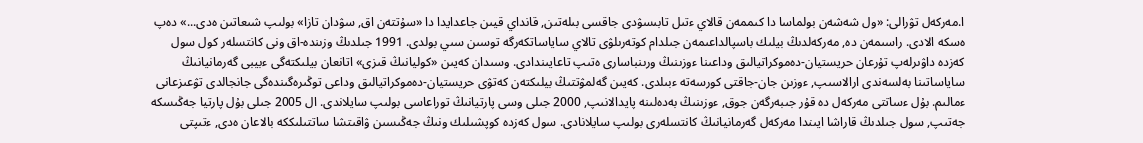ا.مەركەل تۋرالى: «ول شەشەن بولماسا دا كىممەن قالاي ءتىل تابىسۋدى جاقسى بىلەتىن, قانداي قيىن جاعدايدا دا «سۇتتەن اق, سۋدان تازا» بولىپ شىعاتىن ەدى...» دەپ ەسكە الادى. راسىمەن دە, مەركەلدىڭ بيلىك باسپالداعىمەن جىلدام كوتەرىلۋى تالاي ساياساتكەرگە توسىن سىي بولدى. 1991 جىلدىڭ وزىندە-اق ونى كانتسلەر كول سول كەزدە داۋىرلەپ تۇرعان حريستيان-دەموكراتيالىق وداعىنا ءوزىنىڭ ورىنباسارى ەتىپ تاعايىندادى. وسىدان كەيىن «كوليانىڭ قىزى» اتانعان بيلىكتەگى ءبيبى گەرمانيانىڭ ساياساتىنا بەلسەندى ارالاسىپ, ءوزىن جان-جاقتى كورسەتە ءبىلدى. كەيىن گەلمۋتتىڭ بيلىكتەن كەتۋى حريستيان-دەموكراتيالىق وداعى توڭىرەگىندەگى جانجالدى تۋعىزعانى ءمالىم. بۇل ءساتتى مەركەل دە قۇر جىبەرگەن جوق, ءوزىنىڭ بەدەلىنە پايدالانىپ, 2000 جىلى وسى پارتيانىڭ توراعاسى بولىپ سايلاندى. ال 2005 جىلى بۇل پارتيا جەڭىسكە جەتىپ, سول جىلدىڭ قاراشا ايىندا مەركەل گەرمانيانىڭ كانتسلەرى بولىپ سايلانادى. سول كەزدە كوپشىلىك ونىڭ جەڭىسىن ۋاقىتشا ساتتىلىككە بالاعان ەدى, ءتىپتى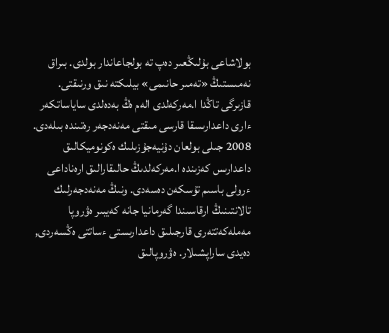بولاشاعى بۇلىڭعىر دەپ تە بولجاعاندار بولدى. بىراق نەمىستىڭ «تەمىر حانىمى» بيلىكتە نىق ورنىقتى.
قازىرگى تاڭدا ا.مەركەلدى الەم ەڭ بەدەلدى ساياساتكەر ءارى داعدارىسقا قارسى مىقتى مەنەدجەر رەتىندە بىلەدى. 2008 جىلى بولعان دۇنيەجۇزىلىك ەكونوميكالىق داعدارىس كەزىندە ا.مەركەلدىڭ حالىقارالىق ارەناداعى ءرولى باسىم تۇسكەن دەسەدى. ونىڭ مەنەدجەرلىك تالانتىنىڭ ارقاسىندا گەرمانيا جانە كەيبىر ەۋروپا مەملەكەتتەرى قارجىلىق داعدارىستى ءساتتى ەڭسەردى, دەيدى ساراپشىلار. ەۋروپالىق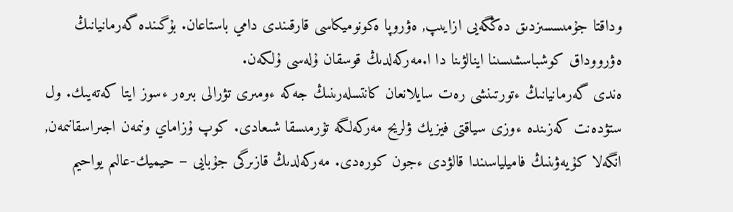وداقتا جۇمىسسىزدىق دەڭگەيى ازايىپ, ەۋروپا ەكونوميكاسى قارقىندى دامي باستاعان. بۇگىندە گەرمانيانىڭ ەۋرووداق كوشباسشىسىنا اينالۋىنا دا ا.مەركەلدىڭ قوسقان ۇلەسى ۇلكەن.
ەندى گەرمانيانىڭ ءتورتىنشى رەت سايلانعان كانتسلەرىنىڭ جەكە ءومىرى تۋرالى بىرەر ءسوز ايتا كەتەيىك. ول ستۋدەنت كەزىندە ءوزى سياقتى فيزيك ۋلريح مەركەلگە تۇرمىسقا شىعادى. كوپ ۇزاماي ونىمەن اجىراسقانىمەن, انگەلا كۇيەۋىنىڭ فاميلياسىندا قالۋدى ءجون كورەدى. مەركەلدىڭ قازىرگى جۇبايى – حيميك-عالىم يواحيم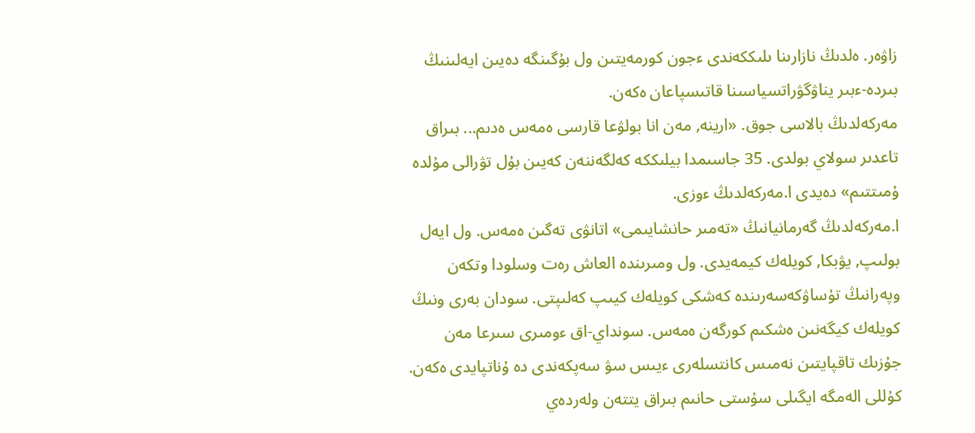زاۋەر. ەلدىڭ نازارىنا ىلىككەندى ءجون كورمەيتىن ول بۇگىنگە دەيىن ايەلىنىڭ بىردە-ءبىر يناۋگۋراتسياسىنا قاتىسپاعان ەكەن.
مەركەلدىڭ بالاسى جوق. «ارينە, مەن انا بولۋعا قارسى ەمەس ەدىم... بىراق تاعدىر سولاي بولدى. 35 جاسىمدا بيلىككە كەلگەننەن كەيىن بۇل تۋرالى مۇلدە ۇمىتتىم» دەيدى ا.مەركەلدىڭ ءوزى.
ا.مەركەلدىڭ گەرمانيانىڭ «تەمىر حانشايىمى» اتانۋى تەگىن ەمەس. ول ايەل بولىپ, يۋبكا, كويلەك كيمەيدى. ول ومىرىندە العاش رەت وسلودا وتكەن وپەرانىڭ تۇساۋكەسەرىندە كەشكى كويلەك كيىپ كەلىپتى. سودان بەرى ونىڭ كويلەك كيگەنىن ەشكىم كورگەن ەمەس. سونداي-اق ءومىرى سىرعا مەن جۇزىك تاقپايتىن نەمىس كانتسلەرى ءيىس سۋ سەپكەندى دە ۇناتپايدى ەكەن. كۇللى الەمگە ايگىلى سۇستى حانىم بىراق يتتەن ولەردەي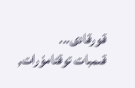قورقادى...
قىمبات توقتامۇرات,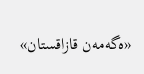«ەگەمەن قازاقستان»